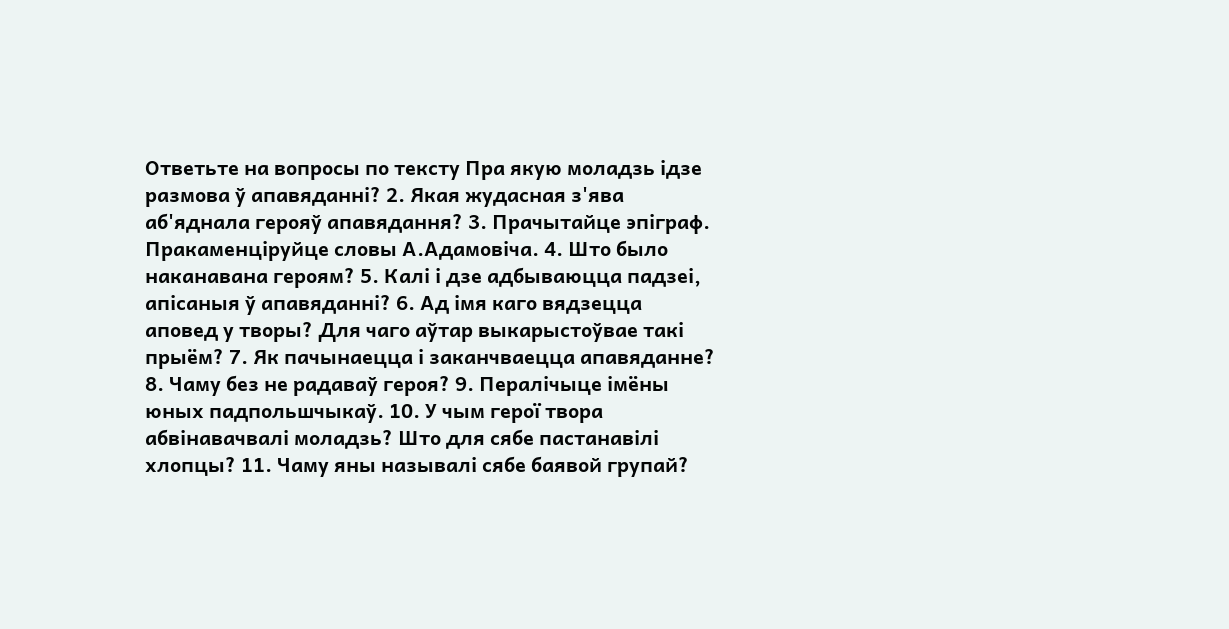Ответьте на вопросы по тексту Пра якую моладзь ідзе размова ў апавяданні? 2. Якая жудасная з'ява аб'яднала герояў апавядання? 3. Прачытайце эпіграф. Пракаменціруйце словы А.Адамовіча. 4. Што было наканавана героям? 5. Калі і дзе адбываюцца падзеі, апісаныя ў апавяданні? 6. Ад імя каго вядзецца аповед у творы? Для чаго аўтар выкарыстоўвае такі прыём? 7. Як пачынаецца і заканчваецца апавяданне? 8. Чаму без не радаваў героя? 9. Пералічыце імёны юных падпольшчыкаў. 10. У чым герої твора абвінавачвалі моладзь? Што для сябе пастанавілі хлопцы? 11. Чаму яны называлі сябе баявой групай?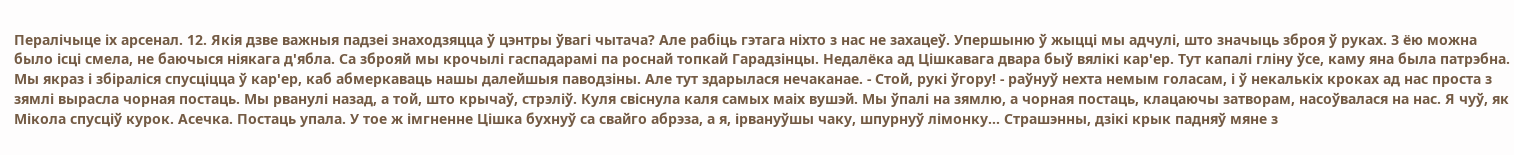Пералічыце іх арсенал. 12. Якія дзве важныя падзеі знаходзяцца ў цэнтры ўвагі чытача? Але рабіць гэтага ніхто з нас не захацеў. Упершыню ў жыцці мы адчулі, што значыць зброя ў руках. З ёю можна было ісці смела, не баючыся ніякага д'ябла. Са зброяй мы крочылі гаспадарамі па роснай топкай Гарадзінцы. Недалёка ад Цішкавага двара быў вялікі кар'ер. Тут капалі гліну ўсе, каму яна была патрэбна. Мы якраз і збіраліся спусціцца ў кар'ер, каб абмеркаваць нашы далейшыя паводзіны. Але тут здарылася нечаканае. - Стой, рукі ўгору! - раўнуў нехта немым голасам, і ў некалькіх кроках ад нас проста з зямлі вырасла чорная постаць. Мы рванулі назад, а той, што крычаў, стрэліў. Куля свіснула каля самых маіх вушэй. Мы ўпалі на зямлю, а чорная постаць, клацаючы затворам, насоўвалася на нас. Я чуў, як Мікола спусціў курок. Асечка. Постаць упала. У тое ж імгненне Цішка бухнуў са свайго абрэза, а я, ірвануўшы чаку, шпурнуў лімонку... Страшэнны, дзікі крык падняў мяне з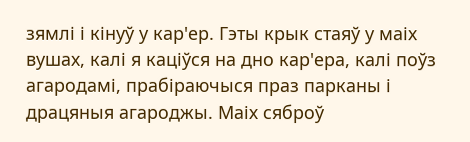зямлі і кінуў у кар'ер. Гэты крык стаяў у маіх вушах, калі я каціўся на дно кар'ера, калі поўз агародамі, прабіраючыся праз парканы і драцяныя агароджы. Маіх сяброў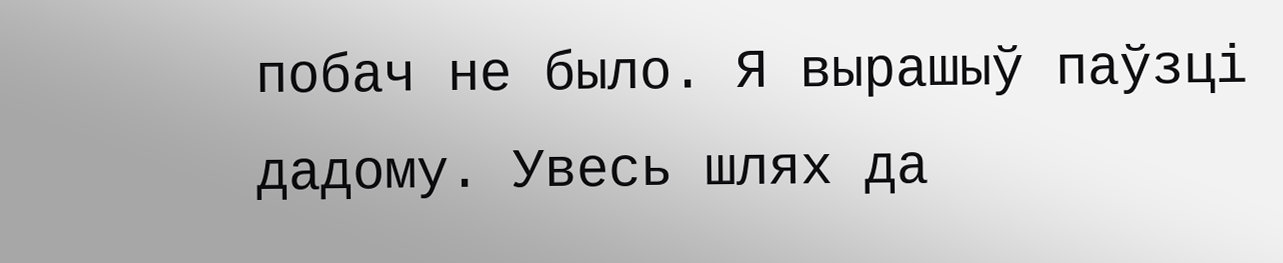побач не было. Я вырашыў паўзці дадому. Увесь шлях да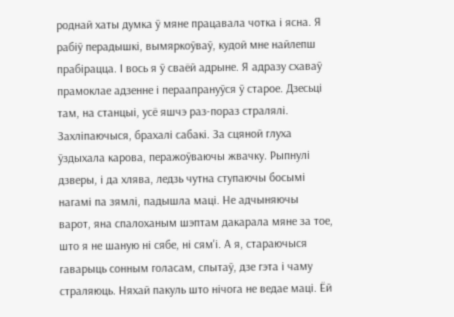роднай хаты думка ў мяне працавала чотка і ясна. Я рабіў перадышкі, вымяркоўваў, кудой мне найлепш прабірацца. І вось я ў сваёй адрыне. Я адразу схаваў прамоклае адзенне і пераапрануўся ў старое. Дзесьці там, на станцыі, усё яшчэ раз-пораз стралялі. Захліпаючыся, брахалі сабакі. За сцяной глуха ўздыхала карова, перажоўваючы жвачку. Рыпнулі дзверы, і да хлява, ледзь чутна ступаючы босымі нагамі па зямлі, падышла маці. Не адчыняючы варот, яна спалоханым шэптам дакарала мяне за тое, што я не шаную ні сябе, ні сям'і. А я, стараючыся гаварыць сонным голасам, спытаў, дзе гэта і чаму страляюць. Няхай пакуль што нічога не ведае маці. Ёй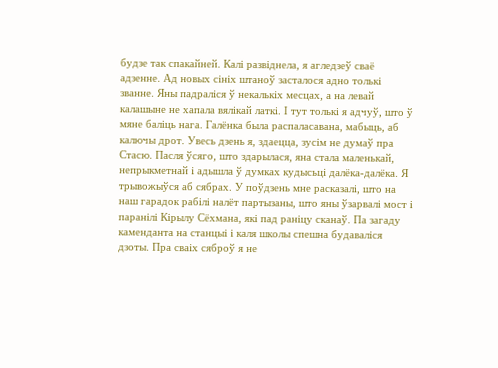будзе так спакайней. Калі развіднела, я агледзеў сваё адзенне. Ад новых сініх штаноў засталося адно толькі званне. Яны падраліся ў некалькіх месцах, а на левай калашыне не хапала вялікай латкі. І тут толькі я адчуў, што ў мяне баліць нага. Галёнка была распаласавана, мабыць, аб калючы дрот. Увесь дзень я, здаецца, зусім не думаў пра Стасю. Пасля ўсяго, што здарылася, яна стала маленькай, непрыкметнай і адышла ў думках кудысьці далёка-далёка. Я трывожыўся аб сябрах. У поўдзень мне расказалі, што на наш гарадок рабілі налёт партызаны, што яны ўзарвалі мост і паранілі Кірылу Сёхмана, які пад раніцу сканаў. Па загаду каменданта на станцыі і каля школы спешна будаваліся дзоты. Пра сваіх сяброў я не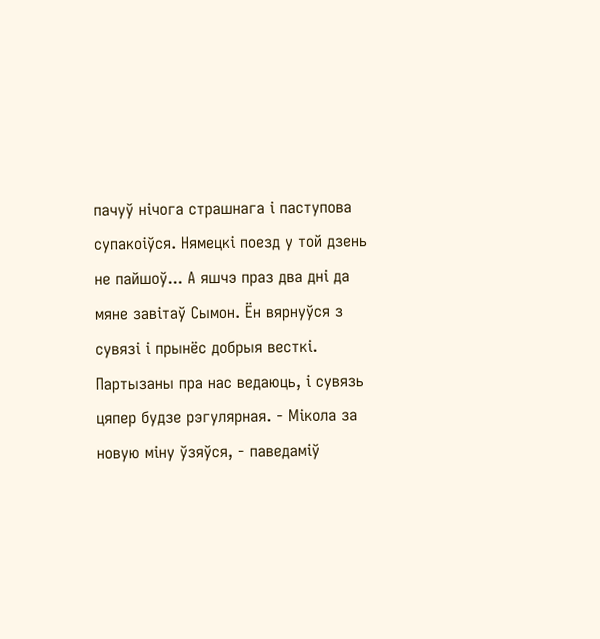пачуў нічога страшнага і паступова супакоіўся. Нямецкі поезд у той дзень не пайшоў... А яшчэ праз два дні да мяне завітаў Сымон. Ён вярнуўся з сувязі і прынёс добрыя весткі. Партызаны пра нас ведаюць, і сувязь цяпер будзе рэгулярная. - Мікола за новую міну ўзяўся, - паведаміў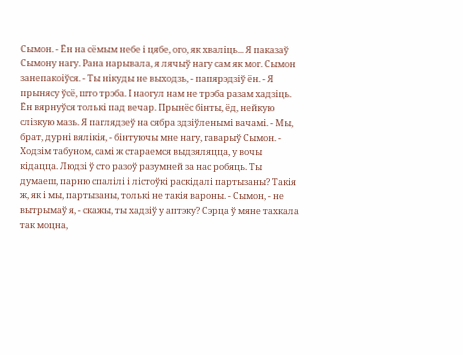Сымон. - Ён на сёмым небе і цябе, ого, як хваліць... Я паказаў Сымону нагу. Рана нарывала, я лячыў нагу сам як мог. Сымон занепакоіўся. - Ты нікуды не выходзь, - папярэдзіў ён. - Я прынясу ўсё, што трэба. І наогул нам не трэба разам хадзіць. Ён вярнуўся толькі пад вечар. Прынёс бінты, ёд, нейкую слізкую мазь. Я паглядзеў на сябра здзіўленымі вачамі. - Мы, брат, дурні вялікія, - бінтуючы мне нагу, гаварыў Сымон. - Ходзім табуном, самі ж стараемся выдзяляцца, у вочы кідацца. Людзі ў сто разоў разумней за нас робяць. Ты думаеш, парню спалілі і лістоўкі раскідалі партызаны? Такія ж, як і мы, партызаны, толькі не такія вароны. - Сымон, - не вытрымаў я, - скажы, ты хадзіў у аптэку? Сэрца ў мяне тахкала так моцна,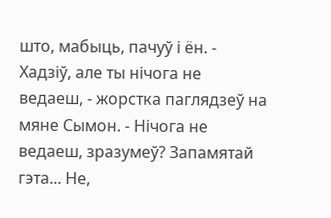што, мабыць, пачуў і ён. - Хадзіў, але ты нічога не ведаеш, - жорстка паглядзеў на мяне Сымон. - Нічога не ведаеш, зразумеў? Запамятай гэта... Не,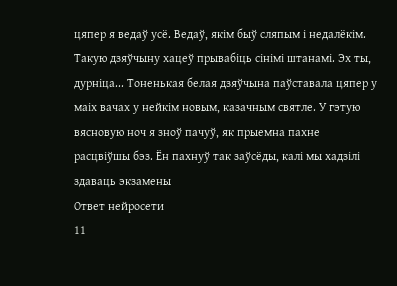цяпер я ведаў усё. Ведаў, якім быў сляпым і недалёкім. Такую дзяўчыну хацеў прывабіць сінімі штанамі. Эх ты, дурніца... Тоненькая белая дзяўчына паўставала цяпер у маіх вачах у нейкім новым, казачным святле. У гэтую вясновую ноч я зноў пачуў, як прыемна пахне расцвіўшы бэз. Ён пахнуў так заўсёды, калі мы хадзілі здаваць экзамены
Ответ нейросети
11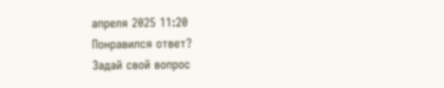апреля 2025 11:20
Понравился ответ?
Задай свой вопрос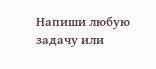Напиши любую задачу или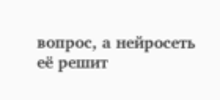вопрос, а нейросеть её решит